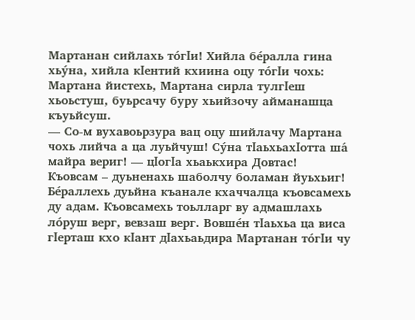Мартанан сийлахь то́гӏи! Хийла бе́ралла гина хьу́на, хийла кӏентий кхиина оцу то́гӏи чохь: Мартана йистехь, Мартана сирла тулгӏеш хьоьстуш, буьрсачу буру хьийзочу айманашца къуьйсуш.
— Со-м вухавоьрзура вац оцу шийлачу Мартана чохь лийча а ца луьйчуш! Су́на тӏаьхьахӏотта ша́ майра вериг! — цӏогӏа хьаькхира Довтас!
Къовсам – дуьненахь шаболчу боламан йуьхьиг! Бе́раллехь дуьйна къанале кхаччалца къовсамехь ду адам. Къовсамехь тоьлларг ву адмашлахь ло́руш верг, вевзаш верг. Вовше́н тӏаьхьа ца виса гӏерташ кхо кӏант дӏахьаьдира Мартанан то́гӏи чу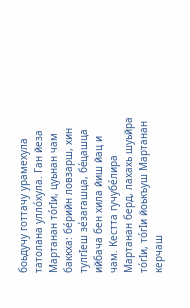боьдучу готтачу урамехула татолана улло́хула. Ган йеза Мартанан то́гӏи, цуьнан чам баккха: бе́рийн ловзарш, хин тулгӏеш зе́загашца, бе́цашца ийбача бен хила йиш йац и чам. Кестта гучубе́лира Мартанан берд, лахахь шуьйра то́гӏи, то́гӏи йоькъуш Мартанан керчаш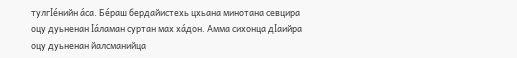тулгӏе́нийн а́са. Бе́раш бердайистехь цхьана минотана севцира оцу дуьненан ӏа́ламан суртан мах ха́дон. Амма сихонца дӏаийра оцу дуьненан йалсманийца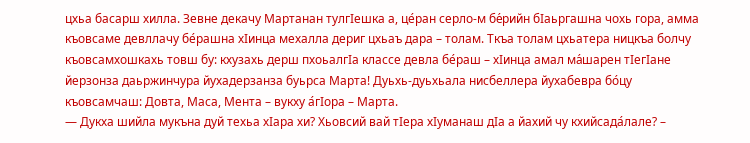цхьа басарш хилла. Зевне декачу Мартанан тулгӏешка а, це́ран серло-м бе́рийн бӏаьргашна чохь гора, амма къовсаме девллачу бе́рашна хӏинца мехалла дериг цхьаъ дара – толам. Ткъа толам цхьатера ницкъа болчу къовсамхошкахь товш бу: кхузахь дерш пхоьалгӏа классе девла бе́раш – хӏинца амал ма́шарен тӏегӏане йерзонза даьржинчура йухадерзанза буьрса Марта! Дуьхь-дуьхьала нисбеллера йухабевра бо́цу къовсамчаш: Довта, Маса, Мента – вукху а́гӏора – Марта.
— Дукха шийла мукъна дуй техьа хӏара хи? Хьовсий вай тӏера хӏуманаш дӏа а йахий чу кхийсада́лале? –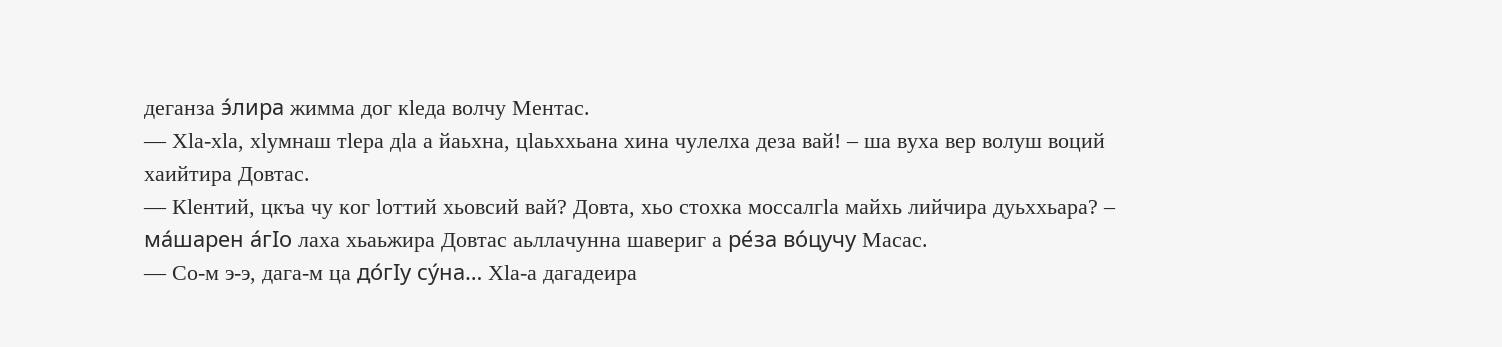деганза э́лира жимма дог кӏеда волчу Ментас.
— Хӏа-хӏа, хӏумнаш тӏера дӏа а йаьхна, цӏаьххьана хина чулелха деза вай! – ша вуха вер волуш воций хаийтира Довтас.
— Кӏентий, цкъа чу ког ӏоттий хьовсий вай? Довта, хьо стохка моссалгӏа майхь лийчира дуьххьара? – ма́шарен а́гӏо лаха хьаьжира Довтас аьллачунна шавериг а ре́за во́цучу Масас.
— Со-м э-э, дага-м ца до́гӏу су́на… Хӏа-а дагадеира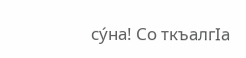су́на! Со ткъалгӏа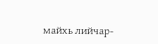майхь лийчар-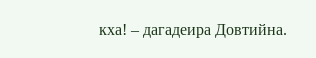кха! – дагадеира Довтийна.